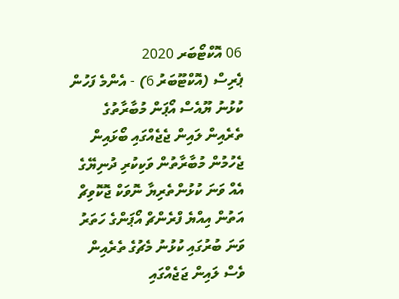06 އޮކްޓޯބަރ 2020
ޕެރިސް (އޮކްޓޫބަރު 6) - އެންމެ ފަހުން ކުޅުނު ޔޫއެސް އޯޕަން މުބާރާތުގެ ތެރެއިން ލައިން ޖެޖެއްގައި ބޯޅައިން ޖެހުމުން މުބާރާތުން ވަކިކުރި ދުނިޔޭގެ އެއް ވަނަ ކުޅުންތެރިޔާ ނޮވަކް ޖޮކޮވިޗް އަތުން އިއްޔެ ފްރެންޗް އޯޕަންގެ ހަތަރު ވަނަ ބުރުގައި ކުޅުނު މެޗުގެ ތެރެއިން ވެސް ލައިން ޖަޖެއްގައި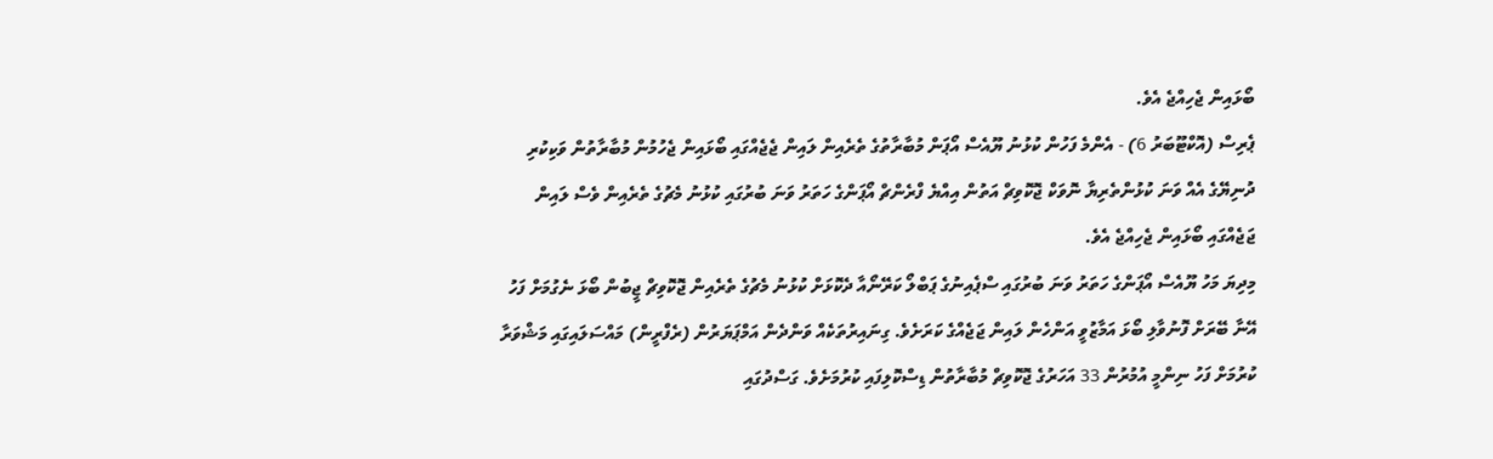ބޯޅައިން ޖެހިއްޖެ އެވެ.
ޕެރިސް (އޮކްޓޫބަރު 6) - އެންމެ ފަހުން ކުޅުނު ޔޫއެސް އޯޕަން މުބާރާތުގެ ތެރެއިން ލައިން ޖެޖެއްގައި ބޯޅައިން ޖެހުމުން މުބާރާތުން ވަކިކުރި ދުނިޔޭގެ އެއް ވަނަ ކުޅުންތެރިޔާ ނޮވަކް ޖޮކޮވިޗް އަތުން އިއްޔެ ފްރެންޗް އޯޕަންގެ ހަތަރު ވަނަ ބުރުގައި ކުޅުނު މެޗުގެ ތެރެއިން ވެސް ލައިން ޖަޖެއްގައި ބޯޅައިން ޖެހިއްޖެ އެވެ.
މިދިޔަ މަހު ޔޫއެސް އޯޕަންގެ ހަތަރު ވަނަ ބުރުގައި ސްޕެއިނުގެ ޕަބްލޯ ކަރޭނޯއާ ދެކޮޅަށް ކުޅުނު މެޗުގެ ތެރެއިން ޖޮކޮވިޗް ޖީބުން ބޯޅަ ނެގުމަށް ފަހު އޭނާ ބޭރަށް ފޮނުވާލި ބޯޅަ އަމާޒުވީ އަންހެން ލައިން ޖަޖެއްގެ ކަރަށެވެ. ގިނައިރުތަކެއް ވަންދެން އަމްޕަޔަރުން (ރެފްރީން) މައްސަލައިގައި މަޝްވަރާ ކުރުމަށް ފަހު ނިންމީ އުމުރުން 33 އަހަރުގެ ޖޮކޮވިޗް މުބާރާތުން ޑިސްކޮލިފައި ކުރުމަށެވެ. ގަސްދުގައި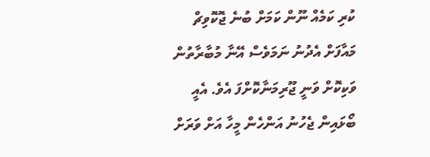ކުރި ކަމެއް ނޫން ކަމަށް ބުނެ ޖޮކޮވިޗް މައާފަށް އެދުނު ނަމަވެސް އޭނާ މުބާރާތުން ވަކިކޮށް ވަނީ ޖޫރިމަނާކޮށްފަ އެވެ. އެއީ ބޯޅައިން ޖެހުނު އަންހެން މީހާ އަށް ވަރަށް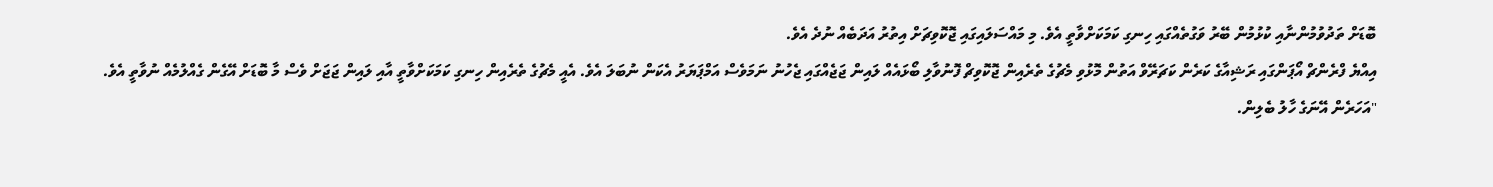ބޮޑަށް ތަދުވުމުންނާއި ކުޅުމުން ބޭރު ވަގުތެއްގައި ހިނގި ކަމަކަށްވާތީ އެވެ. މި މައްސަލައިގައި ޖޮކޮވިޗަށް އިތުރު އަދަބެއް ނުދެ އެވެ.
އިއްޔެ ފްރެންޗް އޯޕަންގައި ރަޝިއާގެ ކަރެން ކަޗަރޭވް އަތުން މޮޅުވި މެޗުގެ ތެރެއިން ޖޮކޮވިޗް ފޮނުވާލި ބޯޅައެއް ލައިން ޖަޖެއްގައި ޖެހުނު ނަމަވެސް އަމްޕަޔަރު އެކަން ނުބަލަ އެވެ. އެއީ މެޗުގެ ތެރެއިން ހިނގި ކަމަކަށްވާތީ އާއި ލައިން ޖަޖަށް ވެސް މާ ބޮޑަށް އޭގެން ގެއްލުމެއް ނުވާތީ އެވެ.
"އަހަރެން އޭނަގެ ހާލު ބެލިން.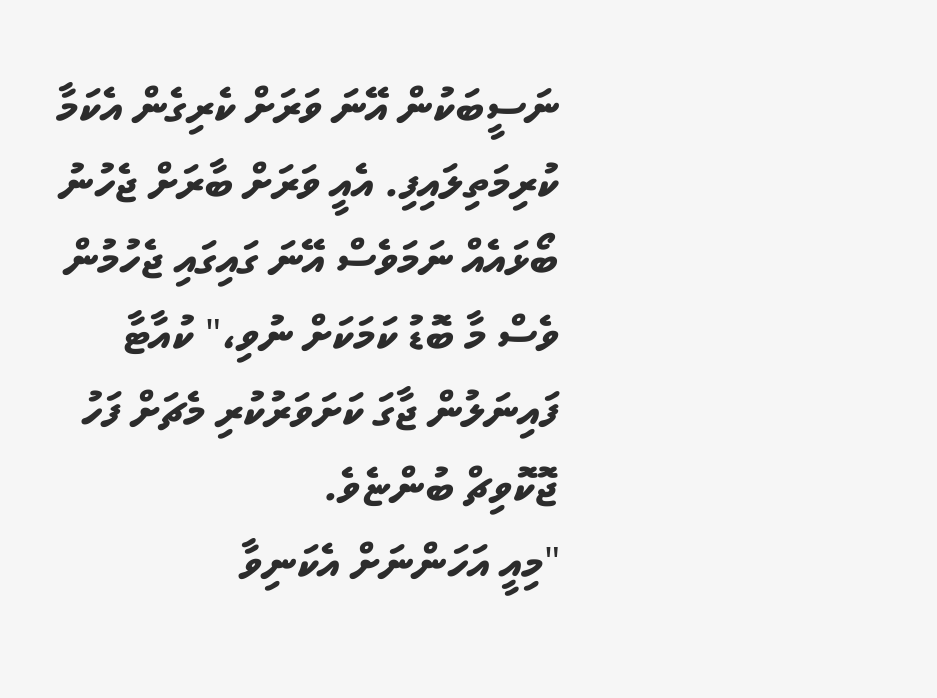ނަސީބަކުން އޭނަ ވަރަށް ކެރިގެން އެކަމާ ކުރިމަތިލައިފި. އެއީ ވަރަށް ބާރަށް ޖެހުނު ބޯޅައެއް ނަމަވެސް އޭނަ ގައިގައި ޖެހުމުން ވެސް މާ ބޮޑު ކަމަކަށް ނުވި،" ކުއާޓާ ފައިނަލުން ޖާގަ ކަށަވަރުކުރި މެޗަށް ފަހު ޖޮކޮވިޗް ބުންޏެވެ.
"މިއީ އަހަންނަށް އެކަނިވާ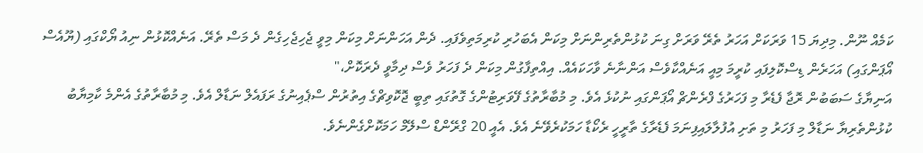ކަމެއް ނޫން. މިދިޔަ 15 ވަރަކަށް އަހަރު ތެރޭ ވަރަށް ގިނަ ކުޅުންތެރިންނަށް މިކަން އެބަހުރި ކުރިމަތިވެފައި. ދެން އަހަންނަށް މިކަން މިވީ ޖެހިޖެހިގެން ދެ މަސް ތެރޭ. އަނެއްކޮޅުން ނިއު ޔޯކްގައި (ޔޫއެސް އޯޕަންގައި) އަހަރެން ޑިސްކޮލިފައި ކުރީމަ މިއީ އަނެއްކާވެސް އަންނާނެ ވާހަކައެއް. އިއްތިފާގުން މިކަން ދެ ފަހަރު ވެސް ދިމާވީ ދެރަކޮށް،"
އަނިޔާގެ ސަބަބުން ރޮޖާ ފެޑެރާ މި ފަހަރުގެ ފްރެންޗް އޯޕަންގައި ނުކުޅެ އެވެ. މި މުބާރާތުގެ ފޭވަރިޓުންގެ ގޮތުގައި ތިބީ ޖޮކޮވިޗްގެ އިތުރުން ސްޕެއިނުގެ ރަފައެލް ނަޑާލް އެވެ. މި މުބާރާތުގެ އެންމެ ކާމިޔާބު ކުޅުންތެރިޔާ ނަޑާލް މި ފަހަރު މި ތަށި އުފުލާލައިފިނަމަ ފެޑެރާގެ ތާރީހީ ރެކޯޑާ ހަމަކުރެވޭނެ އެވެ. އެއީ 20 ގްރޭންޑް ސްލޭމް ހަމަކޮށްގެންނެވެ.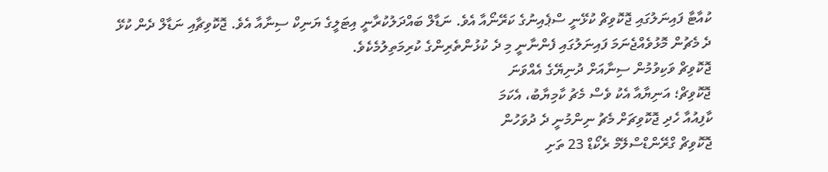ކުއާޓާ ފައިނަލުގައި ޖޮކޮވިޗް ކުޅޭނީ ސްޕެއިނުގެ ކަރޭނޯއާ އެވެ. ނަޑާލް ބައްދަލުކުރާނީ އިޓަލީގެ ޔަނިކް ސިނާއާ އެވެ. ޖޮކޮވިޗާއި ނަޑާލް ދެން ކުޅޭ ދެ މެޗުން މޮޅުވެއްޖެނަމަ ފައިނަލުގައި ފެންނާނީ މި ދެ ކުޅުންތެރިންގެ ކުރިމަތިލުމެކެވެ.
ޖޮކޮވިޗް ވަކިވުމުން ސިނާއަށް ދުނިޔޭގެ އެއްވަނަ
ޖޮކޮވިޗް؛ އަނިޔާއާ އެކު ވެސް މެޗު ކާމިޔާބު، އެކަމަ
ކާފިއުއާ ހެދި ޖޮކޮވިޗަށް މެޗު ނިންމުނީ ދެ ދުވަހުން
ޖޮކޮވިޗް ގްރޭންޑްސްލޭމް ރެކޯޑް 23 ތަށި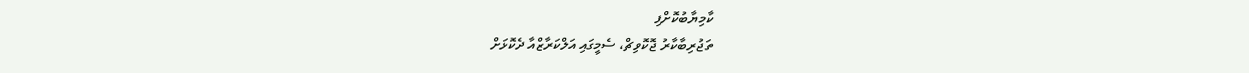ކާމިޔާބުކޮށްފި
ތަޖުރިބާކާރު ޖޮކޮވިޗް، ސެމީގައި އަލްކަރާޒްއާ ދެކޮޅަށް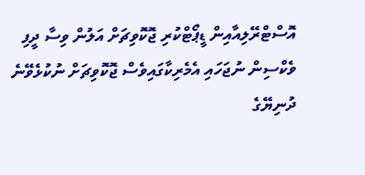އޮސްޓްރޭލިއާއިން ޑީޕޯޓްކުރި ޖޮކޮވިޗަށް އަލުން ވިސާ ދީފި
ވެކްސިން ނުޖަހައި އެމެރިކާގައިވެސް ޖޮކޮވިޗަށް ނުކުޅެވޭނެ
ދުނިޔޭގެ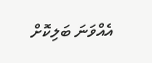އެއްވަނަ ބަލިކޮށް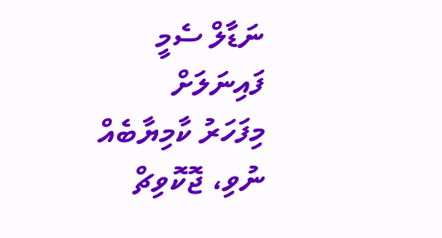ނަޑާލް ސެމީ ފައިނަލަށް
މިފަހަރު ކާމިޔާބެއް ނުވި، ޖޮކޮވިޗް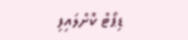ޑިޕޯޓް ކޮށްލައިފި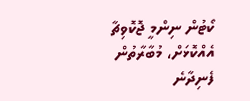ކޯޓުން ނިންމީ ޖޮކޮވިޗާ އެއްކޮޅަށް، މުބާރާތުން ފެނިދާނެ